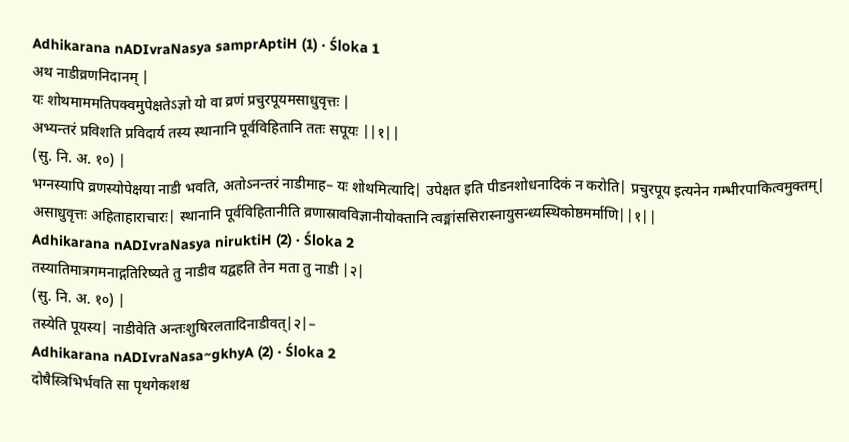Adhikarana nADIvraNasya samprAptiH (1) · Śloka 1
अथ नाडीव्रणनिदानम् |
यः शोथमाममतिपक्वमुपेक्षतेऽज्ञो यो वा व्रणं प्रचुरपूयमसाधुवृत्तः |
अभ्यन्तरं प्रविशति प्रविदार्य तस्य स्थानानि पूर्वविहितानि ततः सपूयः ||१||
(सु. नि. अ. १०) |
भग्नस्यापि व्रणस्योपेक्षया नाडी भवति, अतोऽनन्तरं नाडीमाह– यः शोथमित्यादि| उपेक्षत इति पीडनशोधनादिकं न करोति| प्रचुरपूय इत्यनेन गम्भीरपाकित्वमुक्तम्| असाधुवृत्तः अहिताहाराचारः| स्थानानि पूर्वविहितानीति व्रणास्रावविज्ञानीयोक्तानि त्वङ्मांससिरास्नायुसन्ध्यस्थिकोष्ठमर्माणि||१||
Adhikarana nADIvraNasya niruktiH (2) · Śloka 2
तस्यातिमात्रगमनाद्गतिरिष्यते तु नाडीव यद्वहति तेन मता तु नाडी |२|
(सु. नि. अ. १०) |
तस्येति पूयस्य| नाडीवेति अन्तःशुषिरलतादिनाडीवत्|२|–
Adhikarana nADIvraNasa~gkhyA (2) · Śloka 2
दोषैस्त्रिभिर्भवति सा पृथगेकशश्च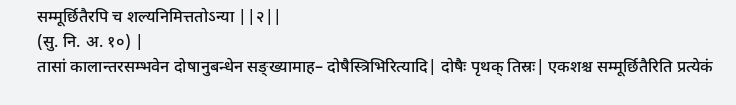सम्मूर्छितैरपि च शल्यनिमित्ततोऽन्या ||२||
(सु. नि. अ. १०) |
तासां कालान्तरसम्भवेन दोषानुबन्धेन सङ्ख्यामाह– दोषैस्त्रिभिरित्यादि| दोषैः पृथक् तिस्रः| एकशश्च सम्मूर्छितैरिति प्रत्येकं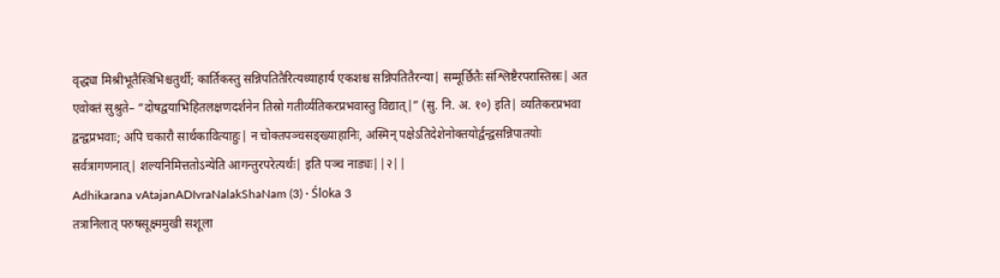वृद्ध्या मिश्रीभूतैस्त्रिभिश्चतुर्थी; कार्तिकस्तु सन्निपतितैरित्यध्याहार्य एकशश्च सन्निपतितैरन्या| सम्मूर्छितैः संश्लिष्टैरपरास्तिस्रः| अत एवोक्तं सुश्रुते– “दोषद्वयाभिहितलक्षणदर्शनेन तिस्रो गतीर्व्यतिकरप्रभवास्तु विद्यात्|” (सु. नि. अ. १०) इति| व्यतिकरप्रभवा द्वन्द्वप्रभवाः; अपि चकारौ सार्थकावित्याहुः| न चोक्तपञ्चसङ्ख्याहानिः, अस्मिन् पक्षेऽतिदेशेनोक्तयोर्द्वन्द्वसन्निपातयोः सर्वत्रागणनात्| शल्यनिमित्ततोऽन्येति आगन्तुरपरेत्यर्थः| इति पञ्च नाड्यः||२||
Adhikarana vAtajanADIvraNalakShaNam (3) · Śloka 3
तत्रानिलात् परुषसूक्ष्ममुखी सशूला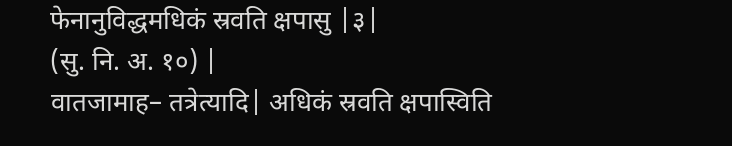फेनानुविद्धमधिकं स्रवति क्षपासु |३|
(सु. नि. अ. १०) |
वातजामाह– तत्रेत्यादि| अधिकं स्रवति क्षपास्विति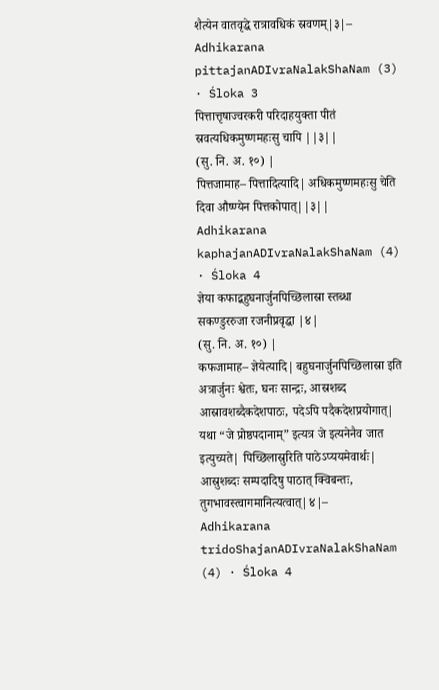शैत्येन वातवृद्धे रात्रावधिकं स्रवणम्|३|–
Adhikarana pittajanADIvraNalakShaNam (3) · Śloka 3
पित्तात्तृषाज्वरकरी परिदाहयुक्ता पीतं स्रवत्यधिकमुष्णमहःसु चापि ||३||
(सु. नि. अ. १०) |
पित्तजामाह– पित्तादित्यादि| अधिकमुष्णमहःसु चेति दिवा औष्ण्येन पित्तकोपात्||३||
Adhikarana kaphajanADIvraNalakShaNam (4) · Śloka 4
ज्ञेया कफाद्बहुघनार्जुनपिच्छिलास्रा स्तब्धा सकण्डुररुजा रजनीप्रवृद्धा |४|
(सु. नि. अ. १०) |
कफजामाह– ज्ञेयेत्यादि| बहुघनार्जुनपिच्छिलास्रा इति अत्रार्जुनः श्वेतः, घनः सान्द्रः, आस्रशब्द आस्रावशब्दैकदेशपाठः, पदेऽपि पदैकदेशप्रयोगात्| यथा “जे प्रोष्ठपदानाम्” इत्यत्र जे इत्यनेनैव जात इत्युच्यते| पिच्छिलास्रुरिति पाठेऽप्ययमेवार्थः| आस्रुशब्दः सम्पदादिषु पाठात् क्विबन्तः, तुगभावस्त्वागमानित्यत्वात्|४|–
Adhikarana tridoShajanADIvraNalakShaNam (4) · Śloka 4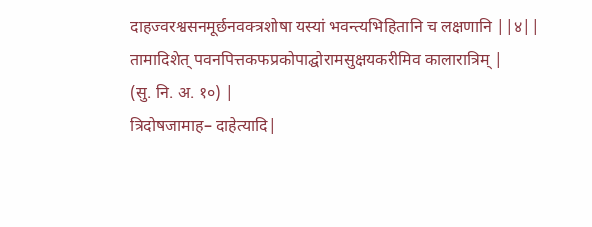दाहज्वरश्वसनमूर्छनवक्त्रशोषा यस्यां भवन्त्यभिहितानि च लक्षणानि ||४||
तामादिशेत् पवनपित्तकफप्रकोपाद्घोरामसुक्षयकरीमिव कालारात्रिम् |
(सु. नि. अ. १०) |
त्रिदोषजामाह– दाहेत्यादि|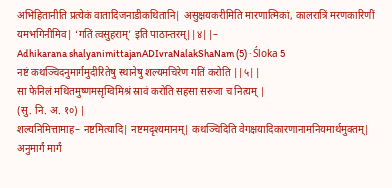अभिहितानीति प्रत्येकं वातादिजनाडीकथितानि| असुक्षयकरीमिति मारणात्मिकां, कालरात्रिं मरणकारिणीं यमभगिनीमिव| ‘गतिं त्वसुहराम्’ इति पाठान्तरम्||४||–
Adhikarana shalyanimittajanADIvraNalakShaNam (5) · Śloka 5
नष्टं कथञ्चिदनुमार्गमुदीरितेषु स्थानेषु शल्यमचिरेण गतिं करोति ||५||
सा फेनिलं मथितमुष्णमसृग्विमिश्रं स्रावं करोति सहसा सरुजा च नित्यम् |
(सु. नि. अ. १०) |
शल्यनिमित्तामाह– नष्टमित्यादि| नष्टमदृश्यमानम्| कथञ्चिदिति वेगक्षयादिकारणानामनियमार्थमुक्तम्| अनुमार्गं मार्गं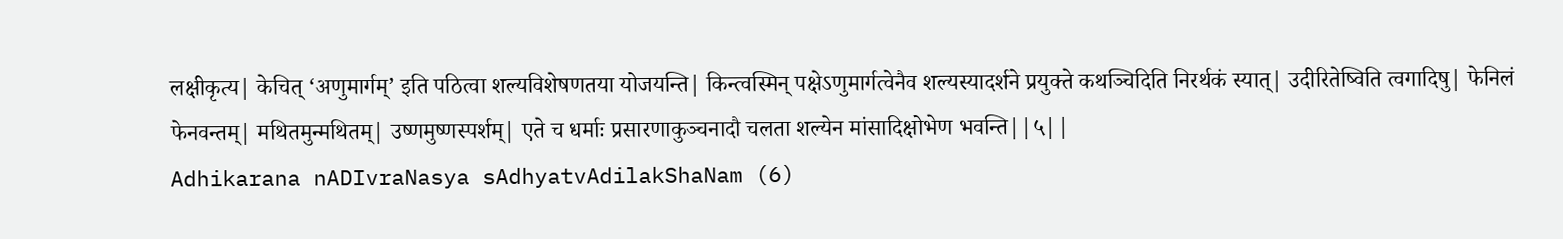लक्षीकृत्य| केचित् ‘अणुमार्गम्’ इति पठित्वा शल्यविशेषणतया योजयन्ति| किन्त्वस्मिन् पक्षेऽणुमार्गत्वेनैव शल्यस्यादर्शने प्रयुक्ते कथञ्चिदिति निरर्थकं स्यात्| उदीरितेष्विति त्वगादिषु| फेनिलं फेनवन्तम्| मथितमुन्मथितम्| उष्णमुष्णस्पर्शम्| एते च धर्माः प्रसारणाकुञ्चनादौ चलता शल्येन मांसादिक्षोभेण भवन्ति||५||
Adhikarana nADIvraNasya sAdhyatvAdilakShaNam (6)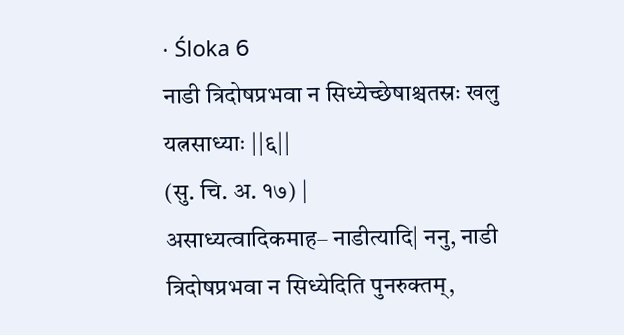· Śloka 6
नाडी त्रिदोषप्रभवा न सिध्येच्छेषाश्चतस्रः खलु यत्नसाध्याः ||६||
(सु. चि. अ. १७) |
असाध्यत्वादिकमाह– नाडीत्यादि| ननु, नाडी त्रिदोषप्रभवा न सिध्येदिति पुनरुक्तम्,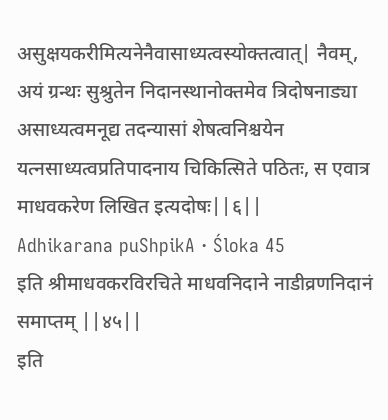असुक्षयकरीमित्यनेनैवासाध्यत्वस्योक्तत्वात्| नैवम्, अयं ग्रन्थः सुश्रुतेन निदानस्थानोक्तमेव त्रिदोषनाड्या असाध्यत्वमनूद्य तदन्यासां शेषत्वनिश्चयेन यत्नसाध्यत्वप्रतिपादनाय चिकित्सिते पठितः, स एवात्र माधवकरेण लिखित इत्यदोषः||६||
Adhikarana puShpikA · Śloka 45
इति श्रीमाधवकरविरचिते माधवनिदाने नाडीव्रणनिदानं समाप्तम् ||४५||
इति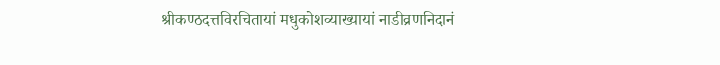श्रीकण्ठदत्तविरचितायां मधुकोशव्याख्यायां नाडीव्रणनिदानं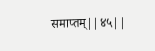समाप्तम्||४५||